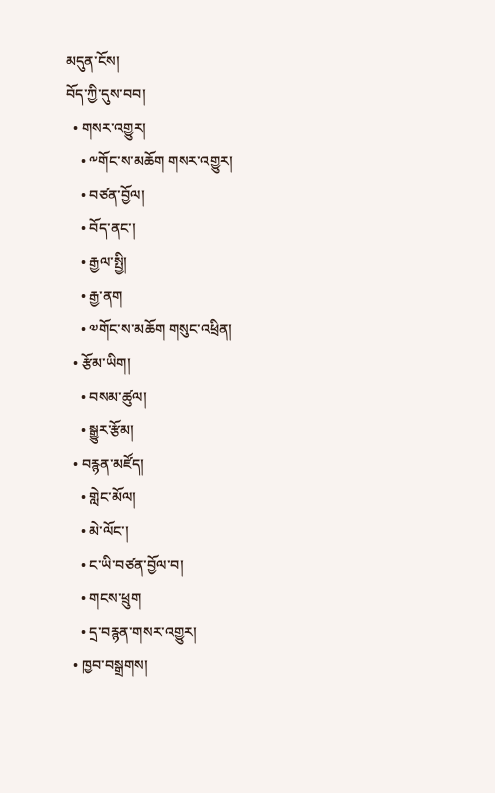མདུན་ངོས།
བོད་ཀྱི་དུས་བབ།
  • གསར་འགྱུར།
    • ༸གོང་ས་མཆོག གསར་འགྱུར།
    • བཙན་བྱོལ།
    • བོད་ནང་།
    • རྒྱལ་སྤྱི།
    • རྒྱ་ནག
    • ༧གོང་ས་མཆོག གསུང་འཕྲིན།
  • རྩོམ་ཡིག།
    • བསམ་ཚུལ།
    • སྒྱུར་རྩོམ།
  • བརྙན་མཛོད།
    • གླེང་མོལ།
    • མེ་ལོང་།
    • ང་ཡི་བཙན་བྱོལ་བ།
    • གངས་ཕྲུག
    • དྲ་བརྙན་གསར་འགྱུར།
  • ཁྱབ་བསྒྲགས།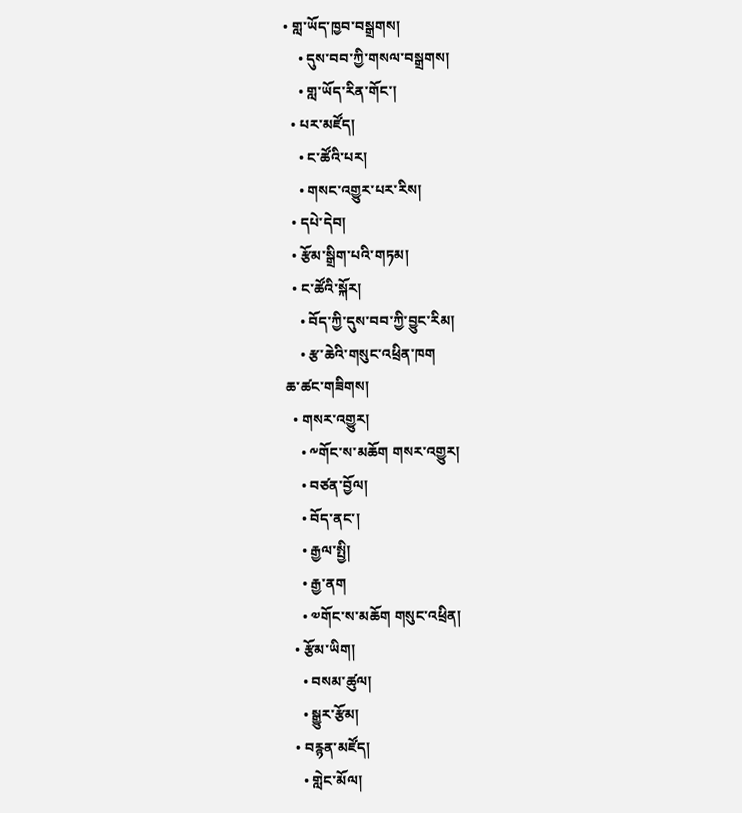• གླ་ཡོད་ཁྱབ་བསྒྲགས།
    • དུས་བབ་ཀྱི་གསལ་བསྒྲགས།
    • གླ་ཡོད་རིན་གོང་།
  • པར་མཛོད།
    • ང་ཚོའི་པར།
    • གསང་འགྱུར་པར་རིས།
  • དཔེ་དེབ།
  • རྩོམ་སྒྲིག་པའི་གཏམ།
  • ང་ཚོའི་སྐོར།
    • བོད་ཀྱི་དུས་བབ་ཀྱི་བྱུང་རིམ།
    • རྩ་ཆེའི་གསུང་འཕྲིན་ཁག
ཆ་ཚང་གཟིགས།
  • གསར་འགྱུར།
    • ༸གོང་ས་མཆོག གསར་འགྱུར།
    • བཙན་བྱོལ།
    • བོད་ནང་།
    • རྒྱལ་སྤྱི།
    • རྒྱ་ནག
    • ༧གོང་ས་མཆོག གསུང་འཕྲིན།
  • རྩོམ་ཡིག།
    • བསམ་ཚུལ།
    • སྒྱུར་རྩོམ།
  • བརྙན་མཛོད།
    • གླེང་མོལ།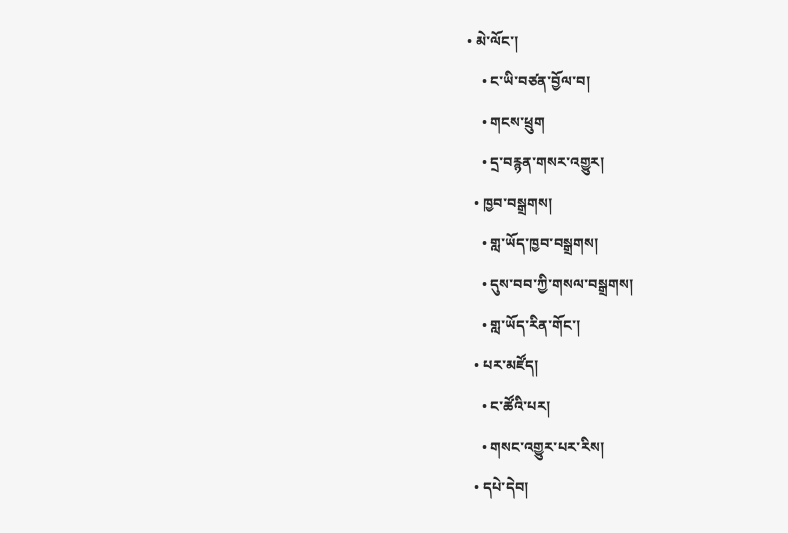• མེ་ལོང་།
    • ང་ཡི་བཙན་བྱོལ་བ།
    • གངས་ཕྲུག
    • དྲ་བརྙན་གསར་འགྱུར།
  • ཁྱབ་བསྒྲགས།
    • གླ་ཡོད་ཁྱབ་བསྒྲགས།
    • དུས་བབ་ཀྱི་གསལ་བསྒྲགས།
    • གླ་ཡོད་རིན་གོང་།
  • པར་མཛོད།
    • ང་ཚོའི་པར།
    • གསང་འགྱུར་པར་རིས།
  • དཔེ་དེབ།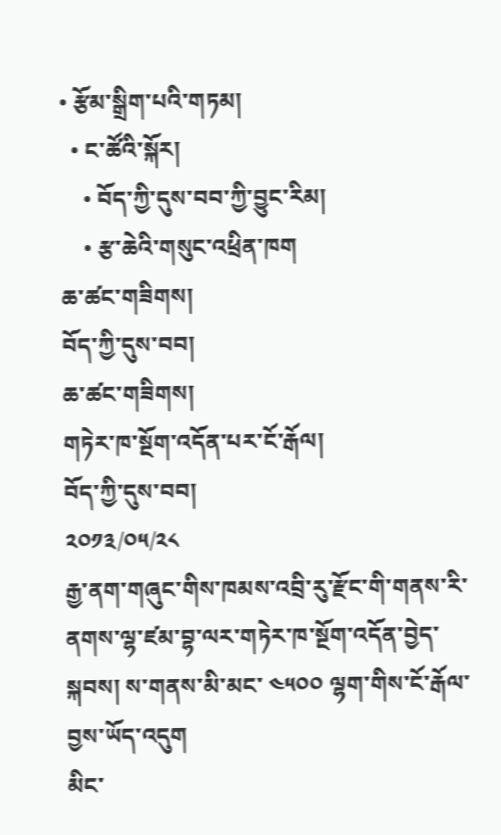• རྩོམ་སྒྲིག་པའི་གཏམ།
  • ང་ཚོའི་སྐོར།
    • བོད་ཀྱི་དུས་བབ་ཀྱི་བྱུང་རིམ།
    • རྩ་ཆེའི་གསུང་འཕྲིན་ཁག
ཆ་ཚང་གཟིགས།
བོད་ཀྱི་དུས་བབ།
ཆ་ཚང་གཟིགས།
གཏེར་ཁ་སྔོག་འདོན་པར་ངོ་རྒོལ།
བོད་ཀྱི་དུས་བབ།
༢༠༡༣/༠༥/༢༨
རྒྱ་ནག་གཞུང་གིས་ཁམས་འབྲི་རུ་རྫོང་གི་གནས་རི་ནགས་ལྷ་ཛམ་བྷ་ལར་གཏེར་ཁ་སྔོག་འདོན་བྱེད་སྐབས། ས་གནས་མི་མང་ ༤༥༠༠ ལྷག་གིས་ངོ་རྒོལ་བྱས་ཡོད་འདུག
མིང་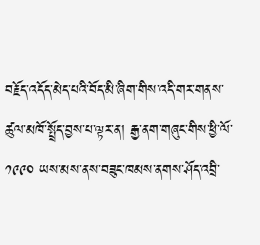བརྗོད་འདོད་མེད་པའི་བོད་མི་ཞིག་གིས་འདི་གར་གནས་ཚུལ་མཁོ་སྤྲོད་བྱས་པ་ལྟར་ན། རྒྱ་ནག་གཞུང་གིས་ཕྱི་ལོ་ ༡༩༩༠ ཡས་མས་ནས་བཟུང་ཁམས་ནགས་ཤོད་འབྲི་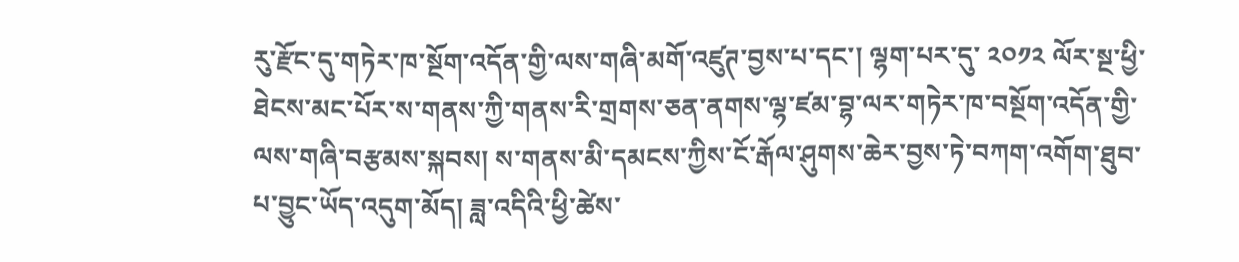རུ་རྫོང་དུ་གཏེར་ཁ་སྔོག་འདོན་གྱི་ལས་གཞི་མགོ་འཛུཊ་བྱས་པ་དང་། ལྷག་པར་དུ་ ༢༠༡༢ ལོར་སྔ་ཕྱི་ཐེངས་མང་པོར་ས་གནས་ཀྱི་གནས་རི་གྲགས་ཅན་ནགས་ལྷ་ཛམ་བྷ་ལར་གཏེར་ཁ་བསྔོག་འདོན་གྱི་ལས་གཞི་བརྩམས་སྐབས། ས་གནས་མི་དམངས་ཀྱིས་ངོ་རྒོལ་ཤུགས་ཆེར་བྱས་ཏེ་བཀག་འགོག་ཐུབ་པ་བྱུང་ཡོད་འདུག་མོད། ཟླ་འདིའི་ཕྱི་ཚེས་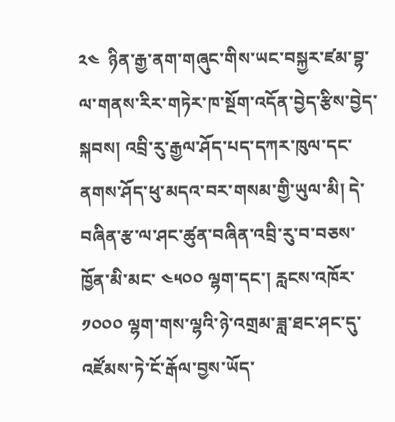༢༤  ཉིན་རྒྱ་ནག་གཞུང་གིས་ཡང་བསྐྱར་ཛམ་བྷ་ལ་གནས་རིར་གཏེར་ཁ་སྔོག་འདོན་བྱེད་རྩིས་བྱེད་སྐབས། འབྲི་རུ་རྒྱལ་ཤོད་པད་དཀར་ཁུལ་དང་ནགས་ཤོད་ཕུ་མདའ་བར་གསམ་གྱི་ཡུལ་མི། དེ་བཞིན་རྩ་ལ་ཤང་ཚུན་བཞིན་འབྲི་རུ་བ་བཅས་ཁྱོན་མི་མང་ ༤༥༠༠ ལྷག་དང་། རླངས་འཁོར་ ༡༠༠༠ ལྷག་གས་ལྷའི་ཉེ་འགྲམ་ཟླ་ཐང་ཤང་དུ་འཛོམས་ཏེ་ངོ་རྒོལ་བྱས་ཡོད་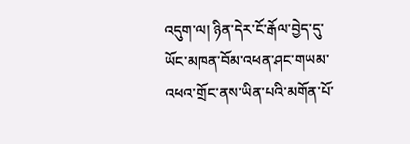འདུག་ལ། ཉིན་དེར་ངོ་རྒོལ་བྱེད་དུ་ཡོང་མཁན་བོམ་འཕན་ཤང་གཡམ་འཕའ་གྲོང་ནས་ཡིན་པའི་མགོན་པོ་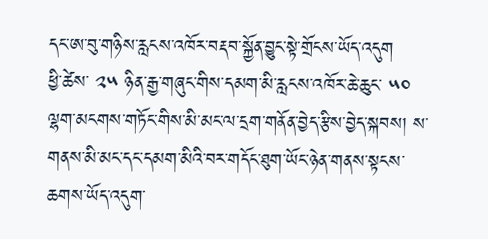དང་ཨ་བུ་གཉིས་རླངས་འཁོར་བརྡབ་སྐྱོན་བྱུང་སྟེ་གྲོངས་ཡོད་འདུག
ཕྱི་ཚེས་ ༢༥ ཉིན་རྒྱ་གཞུང་གིས་དམག་མི་རླངས་འཁོར་ཆེ་ཆུང་ ༥༠ ལྷག་མངགས་གཏོང་གིས་མི་མང་ལ་དྲག་གནོན་བྱེད་རྩིས་བྱེད་སྐབས། ས་གནས་མི་མང་དང་དམག་མིའི་བར་གདོང་ཐུག་ཡོང་ཉེན་གནས་སྟངས་ཆགས་ཡོད་འདུག་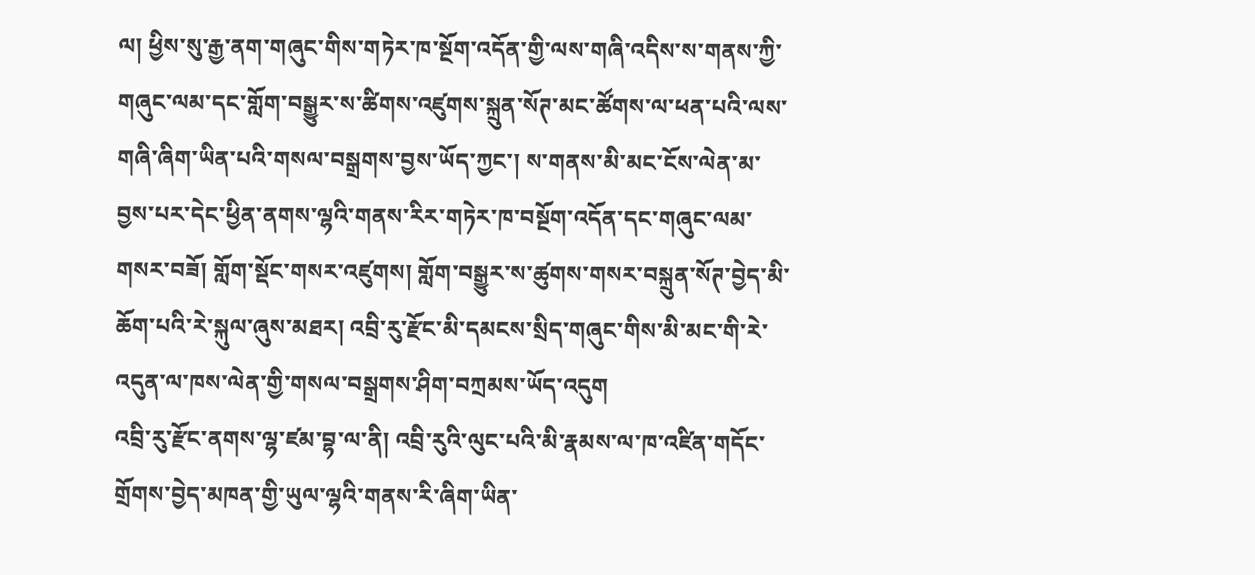ལ། ཕྱིས་སུ་རྒྱ་ནག་གཞུང་གིས་གཏེར་ཁ་སྔོག་འདོན་གྱི་ལས་གཞི་འདིས་ས་གནས་ཀྱི་གཞུང་ལམ་དང་གློག་བསྒྱུར་ས་ཚིགས་འཛུགས་སྐྲུན་སོཊ་མང་ཚོགས་ལ་ཕན་པའི་ལས་གཞི་ཞིག་ཡིན་པའི་གསལ་བསྒྲགས་བྱས་ཡོད་ཀྱང་། ས་གནས་མི་མང་ངོས་ལེན་མ་བྱས་པར་དེང་ཕྱིན་ནགས་ལྷའི་གནས་རིར་གཏེར་ཁ་བསྔོག་འདོན་དང་གཞུང་ལམ་གསར་བཟོ། གློག་སྡོང་གསར་འཛུགས། གློག་བསྒྱུར་ས་ཚུགས་གསར་བསྐྲུན་སོཊ་བྱེད་མི་ཆོག་པའི་རེ་སྐུལ་ཞུས་མཐར། འབྲི་རུ་རྫོང་མི་དམངས་སྲིད་གཞུང་གིས་མི་མང་གི་རེ་འདུན་ལ་ཁས་ལེན་གྱི་གསལ་བསྒྲགས་ཤིག་བཀྲམས་ཡོད་འདུག
འབྲི་རུ་རྫོང་ནགས་ལྷ་ཛམ་བྷ་ལ་ནི། འབྲི་རུའི་ལུང་པའི་མི་རྣམས་ལ་ཁ་འཛིན་གདོང་གྲོགས་བྱེད་མཁན་གྱི་ཡུལ་ལྷའི་གནས་རི་ཞིག་ཡིན་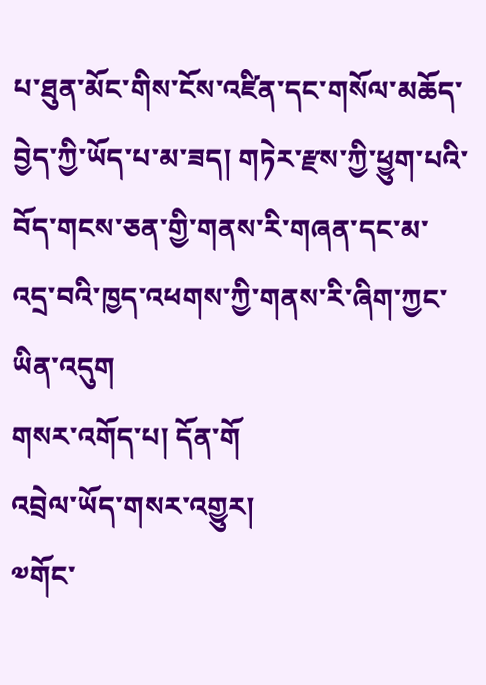པ་ཐུན་མོང་གིས་ངོས་འཛིན་དང་གསོལ་མཆོད་བྱེད་ཀྱི་ཡོད་པ་མ་ཟད། གཏེར་རྫས་ཀྱི་ཕྱུག་པའི་བོད་གངས་ཅན་གྱི་གནས་རི་གཞན་དང་མ་འདྲ་བའི་ཁྱད་འཕགས་ཀྱི་གནས་རི་ཞིག་ཀྱང་ཡིན་འདུག
གསར་འགོད་པ། དོན་གོ
འབྲེལ་ཡོད་གསར་འགྱུར།
༧གོང་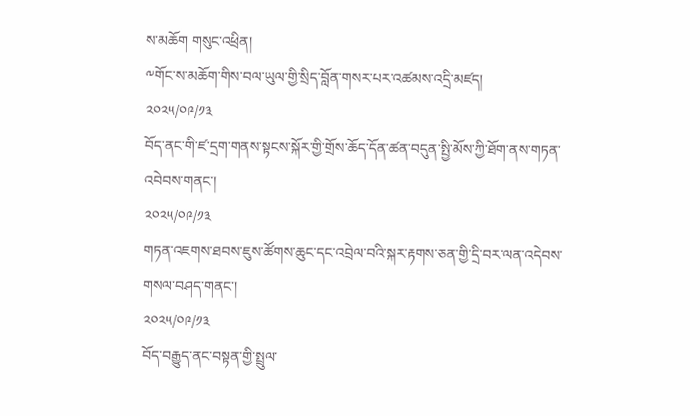ས་མཆོག གསུང་འཕྲིན།
༸གོང་ས་མཆོག་གིས་བལ་ཡུལ་གྱི་སྲིད་བློན་གསར་པར་འཚམས་འདྲི་མཛད།
༢༠༢༥/༠༩/༡༣
བོད་ནང་གི་ཛ་དྲག་གནས་སྟངས་སྐོར་གྱི་གྲོས་ཆོད་དོན་ཚན་བདུན་སྤྱི་མོས་ཀྱི་ཐོག་ནས་གཏན་འབེབས་གནང་།
༢༠༢༥/༠༩/༡༣
གཏན་འཇགས་ཐབས་ཇུས་ཚོགས་ཆུང་དང་འབྲེལ་བའི་སྐར་རྟགས་ཅན་གྱི་དྲི་བར་ལན་འདེབས་གསལ་བཤད་གནང་།
༢༠༢༥/༠༩/༡༣
བོད་བརྒྱུད་ནང་བསྟན་གྱི་སྤྲུལ་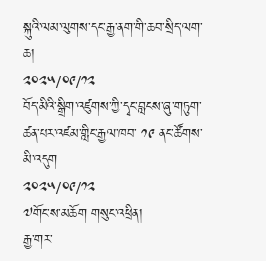སྐུའི་ལམ་ལུགས་དང་རྒྱ་ནག་གི་ཆབ་སྲིད་ལག་ཆ།
༢༠༢༥/༠༩/༡༢
བོད་མིའི་སྒྲིག་འཛུགས་ཀྱི་དྭང་བླངས་ཞུ་གཏུག་ཚན་པར་འཛམ་གླིང་རྒྱལ་ཁབ་ ༡༩ ནང་ཚོགས་མི་འདུག
༢༠༢༥/༠༩/༡༢
༧གོང་ས་མཆོག གསུང་འཕྲིན།
རྒྱ་གར་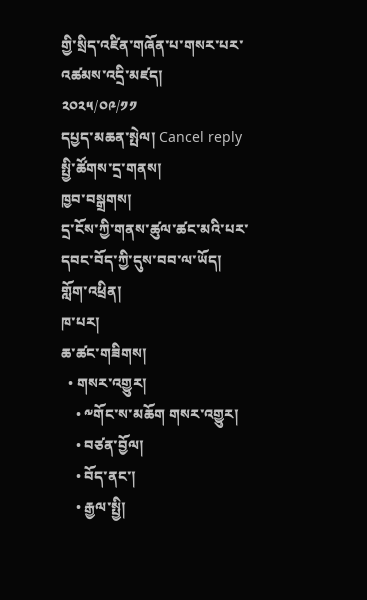གྱི་སྲིད་འཛིན་གཞོན་པ་གསར་པར་འཚམས་འདྲི་མཛད།
༢༠༢༥/༠༩/༡༡
དཔྱད་མཆན་སྤེལ། Cancel reply
སྤྱི་ཚོགས་དྲ་གནས།
ཁྱབ་བསྒྲགས།
དྲ་ངོས་ཀྱི་གནས་ཚུལ་ཚང་མའི་པར་དབང་བོད་ཀྱི་དུས་བབ་ལ་ཡོད།
གློག་འཕྲིན།
ཁ་པར།
ཆ་ཚང་གཟིགས།
  • གསར་འགྱུར།
    • ༸གོང་ས་མཆོག གསར་འགྱུར།
    • བཙན་བྱོལ།
    • བོད་ནང་།
    • རྒྱལ་སྤྱི།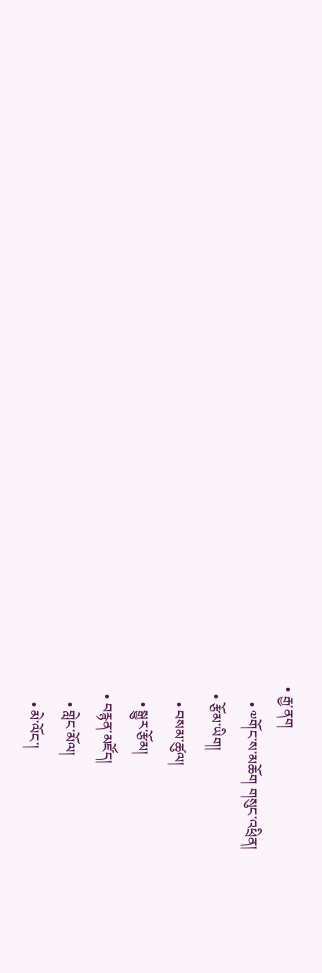• རྒྱ་ནག
    • ༧གོང་ས་མཆོག གསུང་འཕྲིན།
  • རྩོམ་ཡིག།
    • བསམ་ཚུལ།
    • སྒྱུར་རྩོམ།
  • བརྙན་མཛོད།
    • གླེང་མོལ།
    • མེ་ལོང་།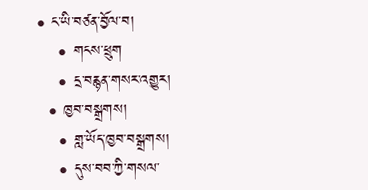• ང་ཡི་བཙན་བྱོལ་བ།
    • གངས་ཕྲུག
    • དྲ་བརྙན་གསར་འགྱུར།
  • ཁྱབ་བསྒྲགས།
    • གླ་ཡོད་ཁྱབ་བསྒྲགས།
    • དུས་བབ་ཀྱི་གསལ་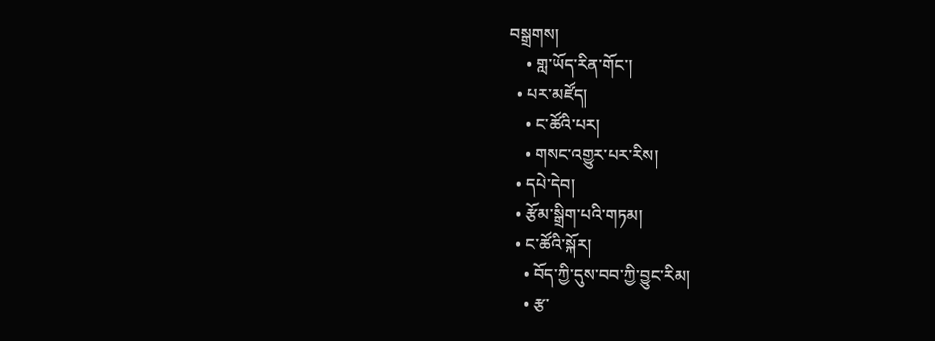བསྒྲགས།
    • གླ་ཡོད་རིན་གོང་།
  • པར་མཛོད།
    • ང་ཚོའི་པར།
    • གསང་འགྱུར་པར་རིས།
  • དཔེ་དེབ།
  • རྩོམ་སྒྲིག་པའི་གཏམ།
  • ང་ཚོའི་སྐོར།
    • བོད་ཀྱི་དུས་བབ་ཀྱི་བྱུང་རིམ།
    • རྩ་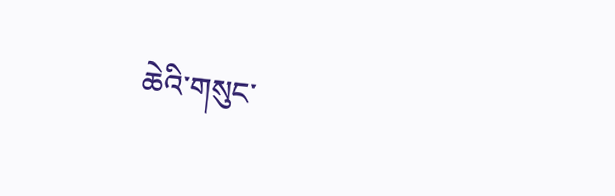ཆེའི་གསུང་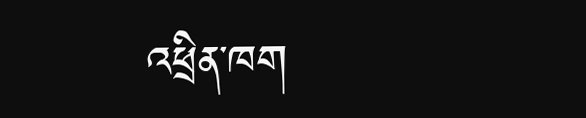འཕྲིན་ཁག